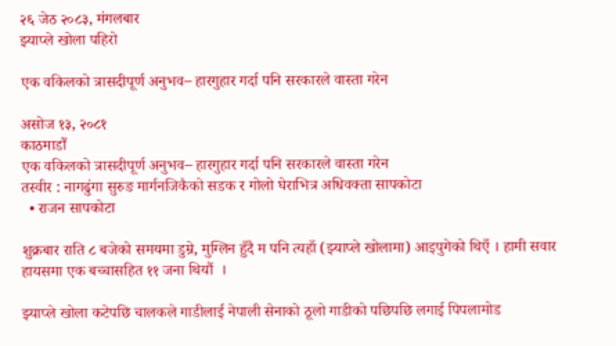२६ जेठ २०८३, मंगलबार
झ्याप्ले खोला पहिरो

एक वकिलको त्रासदीपूर्ण अनुभव– हारगुहार गर्दा पनि सरकारले वास्ता गरेन

असोज १३, २०८१
काठमाडौं
एक वकिलको त्रासदीपूर्ण अनुभव– हारगुहार गर्दा पनि सरकारले वास्ता गरेन
तस्वीर : नागढुंगा सुरुङ मार्गनजिकैको सडक र गोलो घेराभित्र अधिवक्ता सापकोटा
  • राजन सापकोटा

शुक्रबार राति ८ बजेको समयमा डुम्रे, मुग्लिन हुँदै म पनि त्यहाँ (झ्याप्ले खोलामा) आइपुगेको थिएँ । हामी सवार हायसमा एक बच्चासहित ११ जना थियौं  ।

झ्याप्ले खोला कटेपछि चालकले गाडीलाई नेपाली सेनाको ठूलो गाडीको पछिपछि लगाई पिपलामोड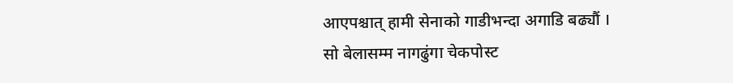आएपश्चात् हामी सेनाको गाडीभन्दा अगाडि बढ्यौं । सो बेलासम्म नागढुंगा चेकपोस्ट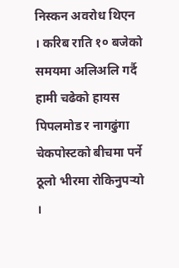निस्कन अवरोध थिएन । करिब राति १० बजेको समयमा अलिअलि गर्दै हामी चढेको हायस पिपलमोड र नागढुंगा चेकपोस्टको बीचमा पर्ने ठूलो भीरमा रोकिनुपर्‍यो ।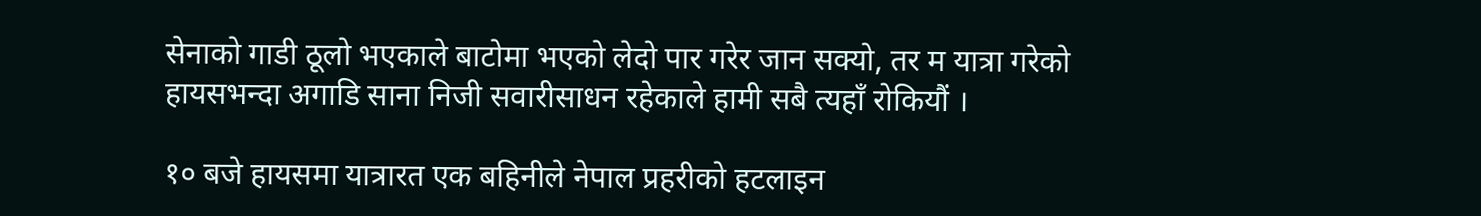सेनाको गाडी ठूलो भएकाले बाटोमा भएको लेदो पार गरेर जान सक्यो, तर म यात्रा गरेको हायसभन्दा अगाडि साना निजी सवारीसाधन रहेकाले हामी सबै त्यहाँ रोकियौं ।

१० बजे हायसमा यात्रारत एक बहिनीले नेपाल प्रहरीको हटलाइन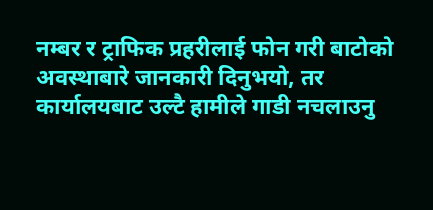नम्बर र ट्राफिक प्रहरीलाई फोन गरी बाटोको अवस्थाबारे जानकारी दिनुभयो, तर कार्यालयबाट उल्टै हामीले गाडी नचलाउनु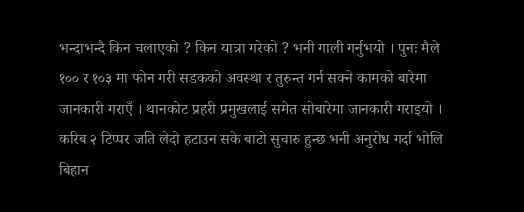भन्दाभन्दै किन चलाएको ? किन यात्रा गरेको ? भनी गाली गर्नुभयो । पुनः मैले १०० र १०३ मा फोन गरी सडकको अवस्था र तुरुन्त गर्न सक्ने कामको बारेमा जानकारी गराएँ । थानकोट प्रहरी प्रमुखलाई समेत सोबारेमा जानकारी गराइयो । करिब २ टिप्पर जति लेदो हटाउन सके बाटो सुचारु हुन्छ भनी अनुरोध गर्दा भोलि बिहान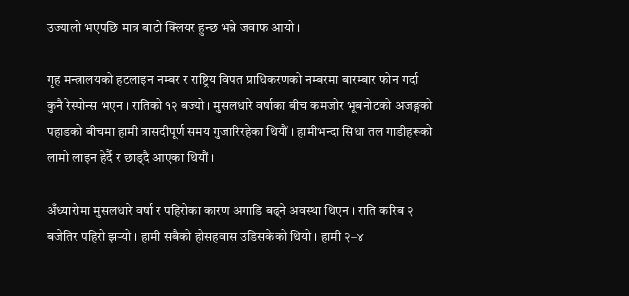उज्यालो भएपछि मात्र बाटो क्लियर हुन्छ भन्ने जवाफ आयो ।

गृह मन्त्रालयको हटलाइन नम्बर र राष्ट्रिय विपत प्राधिकरणको नम्बरमा बारम्बार फोन गर्दा कुनै रेस्पोन्स भएन । रातिको १२ बज्यो । मुसलधारे वर्षाका बीच कमजोर भूबनोटको अजङ्गको पहाडको बीचमा हामी त्रासदीपूर्ण समय गुजारिरहेका थियौं । हामीभन्दा सिधा तल गाडीहरूको लामो लाइन हेर्दै र छाड्दै आएका थियौं ।

अँध्यारोमा मुसलधारे वर्षा र पहिरोका कारण अगाडि बढ्ने अवस्था थिएन । राति करिब २ बजेतिर पहिरो झर्‍यो । हामी सबैको होसहवास उडिसकेको थियो । हामी २–४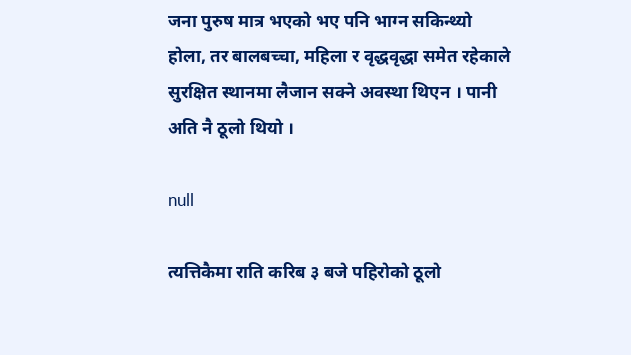जना पुरुष मात्र भएको भए पनि भाग्न सकिन्थ्यो होला, तर बालबच्चा, महिला र वृद्धवृद्धा समेत रहेकाले सुरक्षित स्थानमा लैजान सक्ने अवस्था थिएन । पानी अति नै ठूलो थियो ।

null

त्यत्तिकैमा राति करिब ३ बजे पहिरोको ठूलो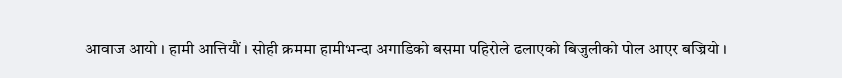आवाज आयो । हामी आत्तियौं । सोही क्रममा हामीभन्दा अगाडिको बसमा पहिरोले ढलाएको बिजुलीको पोल आएर बज्रियो ।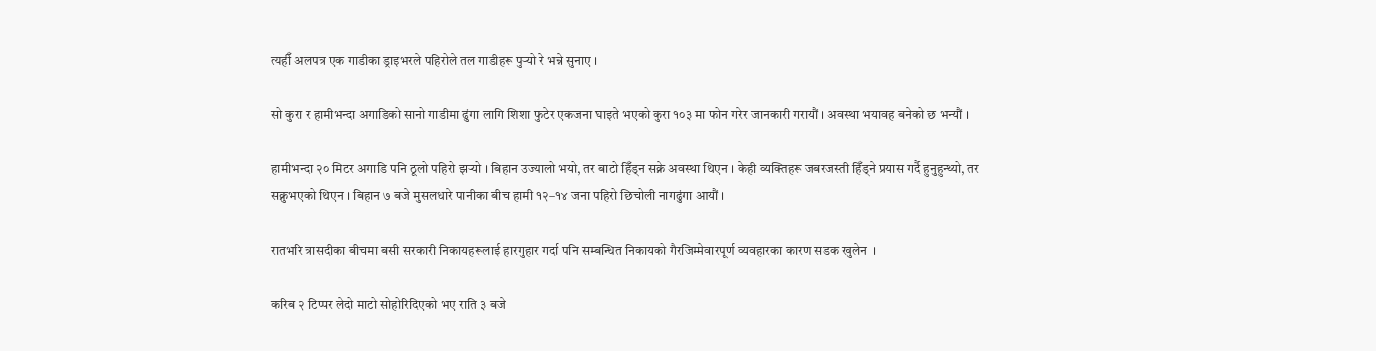त्यहीँ अलपत्र एक गाडीका ड्राइभरले पहिरोले तल गाडीहरू पुर्‍यो रे भन्ने सुनाए ।

सो कुरा र हामीभन्दा अगाडिको सानो गाडीमा ढुंगा लागि शिशा फुटेर एकजना घाइते भएको कुरा १०३ मा फोन गरेर जानकारी गरायौं । अवस्था भयावह बनेको छ भन्यौं ।

हामीभन्दा २० मिटर अगाडि पनि ठूलो पहिरो झर्‍यो । बिहान उज्यालो भयो, तर बाटो हिँड्न सक्ने अवस्था थिएन । केही व्यक्तिहरू जबरजस्ती हिँड्ने प्रयास गर्दै हुनुहुन्थ्यो, तर सक्नुभएको थिएन । बिहान ७ बजे मुसलधारे पानीका बीच हामी १२–१४ जना पहिरो छिचोली नागढुंगा आयौं ।

रातभरि त्रासदीका बीचमा बसी सरकारी निकायहरूलाई हारगुहार गर्दा पनि सम्बन्धित निकायको गैरजिम्मेवारपूर्ण व्यवहारका कारण सडक खुलेन  ।

करिब २ टिप्पर लेदो माटो सोहोरिदिएको भए राति ३ बजे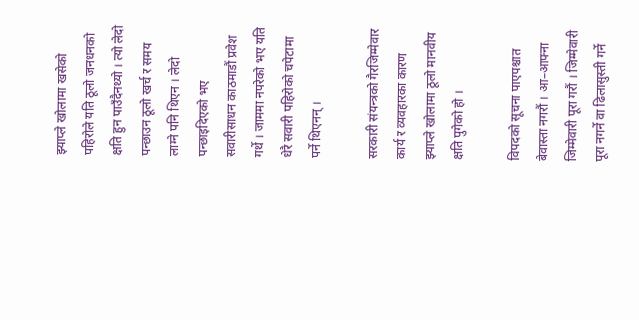झ्याप्ले खोलामा खसेको पहिरोले यति ठूलो जनधनको क्षति हुन पाउँदैनथ्यो । त्यो लेदो पन्छाउन ठूलो खर्च र समय लाग्ने पनि थिएन । लेदो पन्छाइदिएको भए सवारीसाधन काठमाडौं प्रवेश गर्थे । जाममा नपरेको भए यति धेरै सवारी पहिरोको चपेटामा पर्ने थिएनन् ।

सरकारी संयन्त्रको गैरजिम्मेवार कार्य र व्यवहारका कारण झ्याप्ले खोलामा ठूलो मानवीय क्षति पुगेको हो ।

विपदको सूचना पाएपश्चात बेवास्ता नगरौं । आ–आफ्ना जिम्मेवारी पूरा गरौं । जिम्मेवारी पूरा नगर्ने वा ढिलासुस्ती गर्ने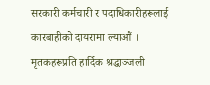सरकारी कर्मचारी र पदाधिकारीहरूलाई कारबाहीको दायरामा ल्याऔं । मृतकहरूप्रति हार्दिक श्रद्धाञ्जली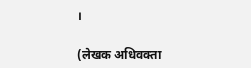।

(लेखक अधिवक्ता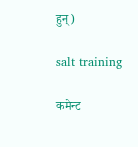हुन्)

salt training

कमेन्ट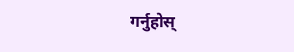गर्नुहोस्